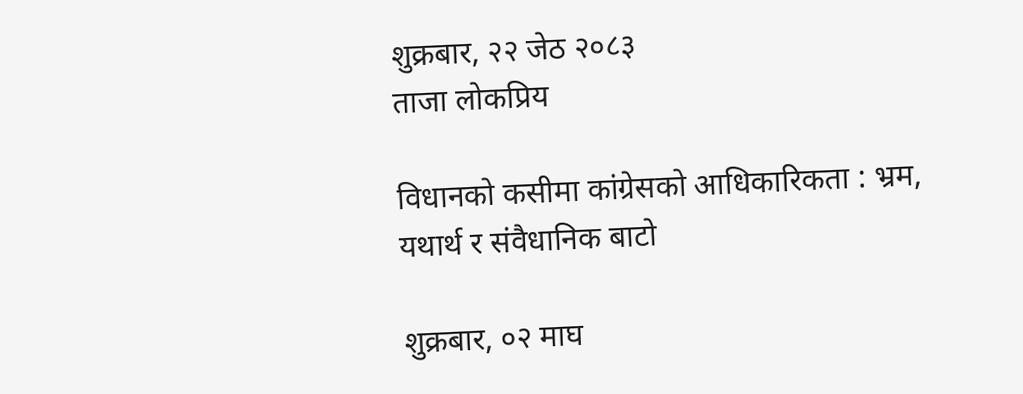शुक्रबार, २२ जेठ २०८३
ताजा लोकप्रिय

विधानको कसीमा कांग्रेसको आधिकारिकता : भ्रम, यथार्थ र संवैधानिक बाटो

शुक्रबार, ०२ माघ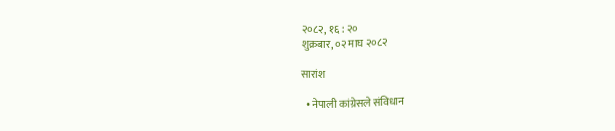२०८२, १६ : २०
शुक्रबार, ०२ माघ २०८२

सारांश

  • नेपाली कांग्रेसले संविधान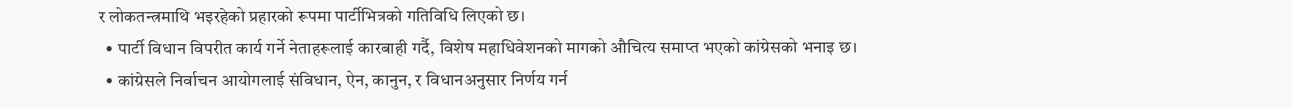र लोकतन्त्रमाथि भइरहेको प्रहारको रूपमा पार्टीभित्रको गतिविधि लिएको छ।
  • पार्टी विधान विपरीत कार्य गर्ने नेताहरूलाई कारबाही गर्दै, विशेष महाधिवेशनको मागको औचित्य समाप्त भएको कांग्रेसको भनाइ छ।
  • कांग्रेसले निर्वाचन आयोगलाई संविधान, ऐन, कानुन, र विधानअनुसार निर्णय गर्न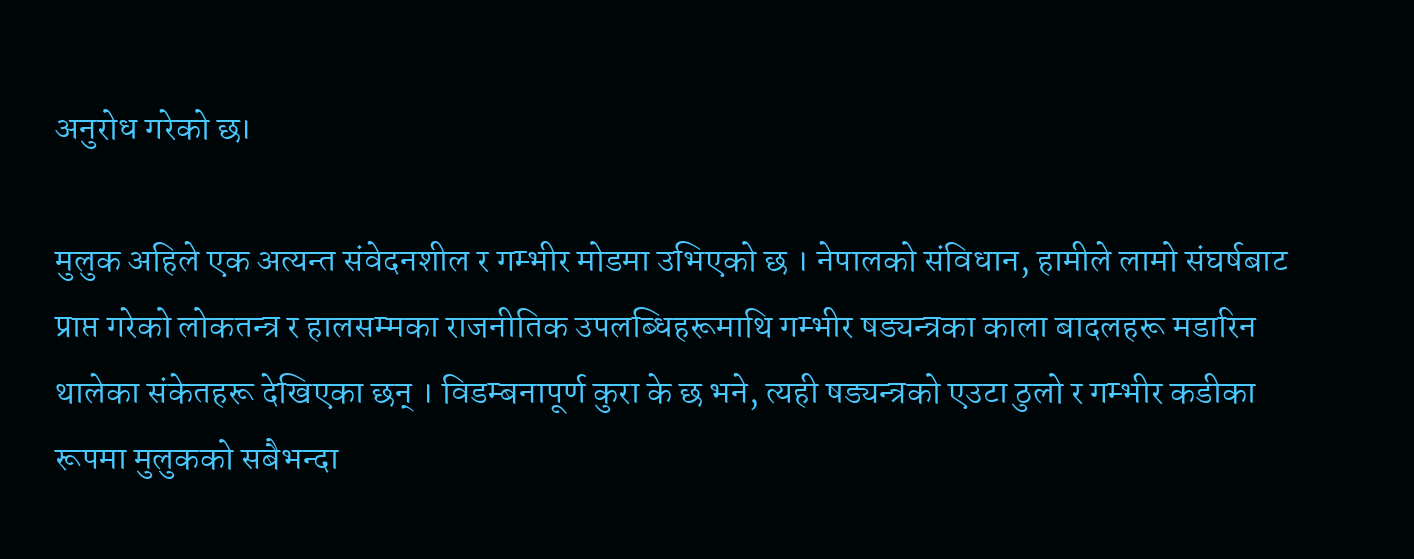अनुरोध गरेको छ।

मुलुक अहिले एक अत्यन्त संवेदनशील र गम्भीर मोडमा उभिएको छ । नेपालको संविधान, हामीले लामो संघर्षबाट प्राप्त गरेको लोकतन्त्र र हालसम्मका राजनीतिक उपलब्धिहरूमाथि गम्भीर षड्यन्त्रका काला बादलहरू मडारिन थालेका संकेतहरू देखिएका छन् । विडम्बनापूर्ण कुरा के छ भने, त्यही षड्यन्त्रको एउटा ठुलो र गम्भीर कडीका रूपमा मुलुकको सबैभन्दा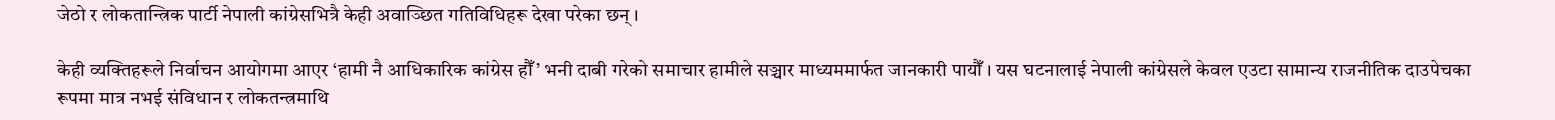जेठो र लोकतान्त्रिक पार्टी नेपाली कांग्रेसभित्रै केही अवाञ्छित गतिविधिहरू देखा परेका छन् ।

केही व्यक्तिहरूले निर्वाचन आयोगमा आएर ‘हामी नै आधिकारिक कांग्रेस हौँ’ भनी दाबी गरेको समाचार हामीले सञ्चार माध्यममार्फत जानकारी पायौँ । यस घटनालाई नेपाली कांग्रेसले केवल एउटा सामान्य राजनीतिक दाउपेचका रूपमा मात्र नभई संविधान र लोकतन्त्रमाथि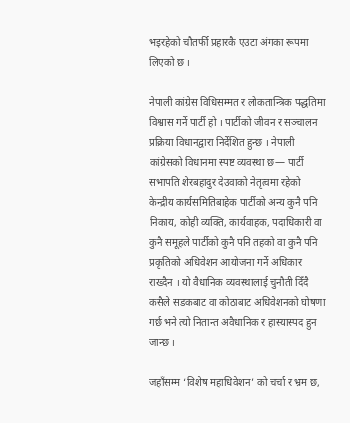भइरहेको चौतर्फी प्रहारकै एउटा अंगका रूपमा लिएको छ ।

नेपाली कांग्रेस विधिसम्मत र लोकतान्त्रिक पद्धतिमा विश्वास गर्ने पार्टी हो । पार्टीको जीवन र सञ्चालन प्रक्रिया विधानद्वारा निर्देशित हुन्छ । नेपाली कांग्रेसको विधानमा स्पष्ट व्यवस्था छ— पार्टी सभापति शेरबहादुर देउवाको नेतृत्वमा रहेको केन्द्रीय कार्यसमितिबाहेक पार्टीको अन्य कुनै पनि निकाय, कोही व्यक्ति, कार्यवाहक, पदाधिकारी वा कुनै समूहले पार्टीको कुनै पनि तहको वा कुनै पनि प्रकृतिको अधिवेशन आयोजना गर्ने अधिकार राख्दैन । यो वैधानिक व्यवस्थालाई चुनौती दिँदै कसैले सडकबाट वा कोठाबाट अधिवेशनको घोषणा गर्छ भने त्यो नितान्त अवैधानिक र हास्यास्पद हुन जान्छ ।

जहाँसम्म ‘विशेष महाधिवेशन’ को चर्चा र भ्रम छ,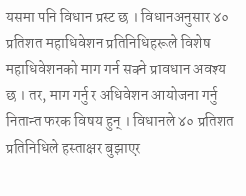यसमा पनि विधान प्रस्ट छ । विधानअनुसार ४० प्रतिशत महाधिवेशन प्रतिनिधिहरूले विशेष महाधिवेशनको माग गर्न सक्ने प्रावधान अवश्य छ । तर, माग गर्नु र अधिवेशन आयोजना गर्नु नितान्त फरक विषय हुन् । विधानले ४० प्रतिशत प्रतिनिधिले हस्ताक्षर बुझाएर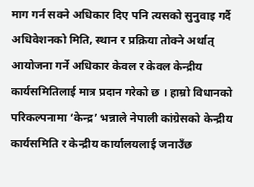माग गर्न सक्ने अधिकार दिए पनि त्यसको सुनुवाइ गर्दै अधिवेशनको मिति, स्थान र प्रक्रिया तोक्ने अर्थात् आयोजना गर्ने अधिकार केवल र केवल केन्द्रीय कार्यसमितिलाई मात्र प्रदान गरेको छ । हाम्रो विधानको परिकल्पनामा ‘केन्द्र’ भन्नाले नेपाली कांग्रेसको केन्द्रीय कार्यसमिति र केन्द्रीय कार्यालयलाई जनाउँछ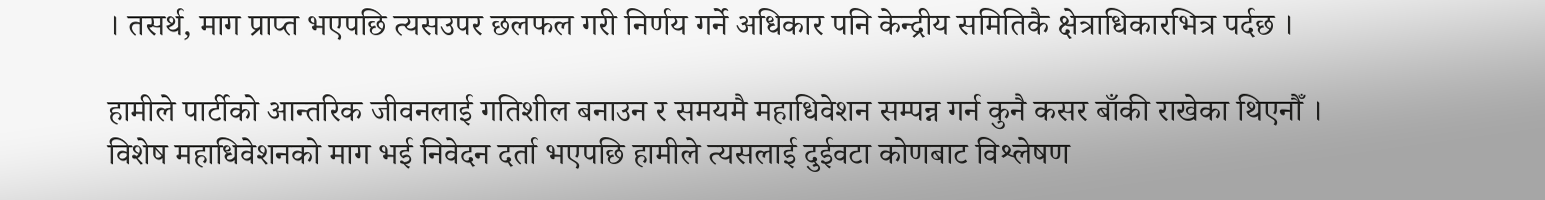। तसर्थ, माग प्राप्त भएपछि त्यसउपर छलफल गरी निर्णय गर्ने अधिकार पनि केन्द्रीय समितिकै क्षेत्राधिकारभित्र पर्दछ ।

हामीले पार्टीको आन्तरिक जीवनलाई गतिशील बनाउन र समयमै महाधिवेशन सम्पन्न गर्न कुनै कसर बाँकी राखेका थिएनौँ । विशेष महाधिवेशनको माग भई निवेदन दर्ता भएपछि हामीले त्यसलाई दुईवटा कोणबाट विश्लेषण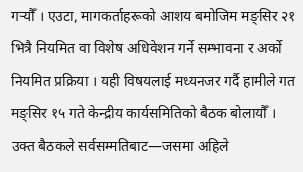गर्‍यौँ । एउटा, मागकर्ताहरूको आशय बमोजिम मङ्सिर २१ भित्रै नियमित वा विशेष अधिवेशन गर्ने सम्भावना र अर्को नियमित प्रक्रिया । यही विषयलाई मध्यनजर गर्दै हामीले गत मङ्सिर १५ गते केन्द्रीय कार्यसमितिको बैठक बोलायौँ । उक्त बैठकले सर्वसम्मतिबाट—जसमा अहिले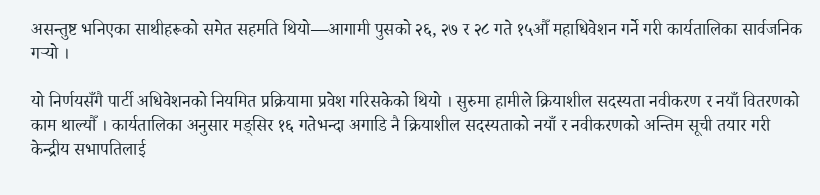असन्तुष्ट भनिएका साथीहरूको समेत सहमति थियो—आगामी पुसको २६, २७ र २८ गते १५औँ महाधिवेशन गर्ने गरी कार्यतालिका सार्वजनिक गर्‍यो ।

यो निर्णयसँगै पार्टी अधिवेशनको नियमित प्रक्रियामा प्रवेश गरिसकेको थियो । सुरुमा हामीले क्रियाशील सदस्यता नवीकरण र नयाँ वितरणको काम थाल्यौँ । कार्यतालिका अनुसार मङ्सिर १६ गतेभन्दा अगाडि नै क्रियाशील सदस्यताको नयाँ र नवीकरणको अन्तिम सूची तयार गरी केन्द्रीय सभापतिलाई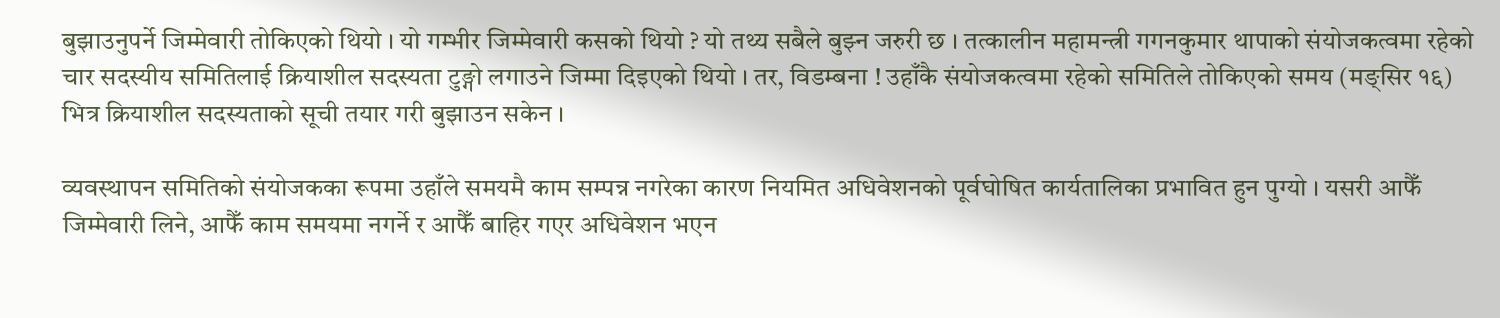बुझाउनुपर्ने जिम्मेवारी तोकिएको थियो । यो गम्भीर जिम्मेवारी कसको थियो ? यो तथ्य सबैले बुझ्न जरुरी छ । तत्कालीन महामन्त्री गगनकुमार थापाको संयोजकत्वमा रहेको चार सदस्यीय समितिलाई क्रियाशील सदस्यता टुङ्गो लगाउने जिम्मा दिइएको थियो । तर, विडम्बना ! उहाँकै संयोजकत्वमा रहेको समितिले तोकिएको समय (मङ्सिर १६) भित्र क्रियाशील सदस्यताको सूची तयार गरी बुझाउन सकेन ।

व्यवस्थापन समितिको संयोजकका रूपमा उहाँले समयमै काम सम्पन्न नगरेका कारण नियमित अधिवेशनको पूर्वघोषित कार्यतालिका प्रभावित हुन पुग्यो । यसरी आफैँ जिम्मेवारी लिने, आफैँ काम समयमा नगर्ने र आफैँ बाहिर गएर अधिवेशन भएन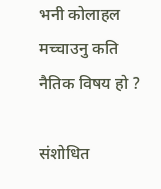भनी कोलाहल मच्चाउनु कति नैतिक विषय हो ?

संशोधित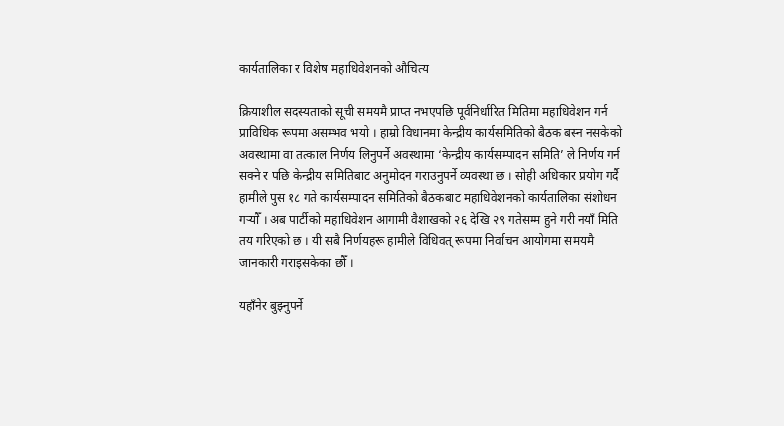कार्यतालिका र विशेष महाधिवेशनको औचित्य

क्रियाशील सदस्यताको सूची समयमै प्राप्त नभएपछि पूर्वनिर्धारित मितिमा महाधिवेशन गर्न प्राविधिक रूपमा असम्भव भयो । हाम्रो विधानमा केन्द्रीय कार्यसमितिको बैठक बस्न नसकेको अवस्थामा वा तत्काल निर्णय लिनुपर्ने अवस्थामा ‘केन्द्रीय कार्यसम्पादन समिति’ ले निर्णय गर्न सक्ने र पछि केन्द्रीय समितिबाट अनुमोदन गराउनुपर्ने व्यवस्था छ । सोही अधिकार प्रयोग गर्दै हामीले पुस १८ गते कार्यसम्पादन समितिको बैठकबाट महाधिवेशनको कार्यतालिका संशोधन गर्‍यौँ । अब पार्टीको महाधिवेशन आगामी वैशाखको २६ देखि २९ गतेसम्म हुने गरी नयाँ मिति तय गरिएको छ । यी सबै निर्णयहरू हामीले विधिवत् रूपमा निर्वाचन आयोगमा समयमै जानकारी गराइसकेका छौँ ।

यहाँनेर बुझ्नुपर्ने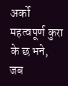अर्को महत्वपूर्ण कुरा के छ भने, जब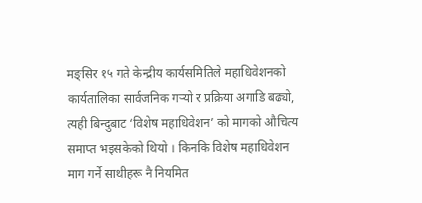मङ्सिर १५ गते केन्द्रीय कार्यसमितिले महाधिवेशनको कार्यतालिका सार्वजनिक गर्‍यो र प्रक्रिया अगाडि बढ्यो, त्यही बिन्दुबाट ‘विशेष महाधिवेशन’ को मागको औचित्य समाप्त भइसकेको थियो । किनकि विशेष महाधिवेशन माग गर्ने साथीहरू नै नियमित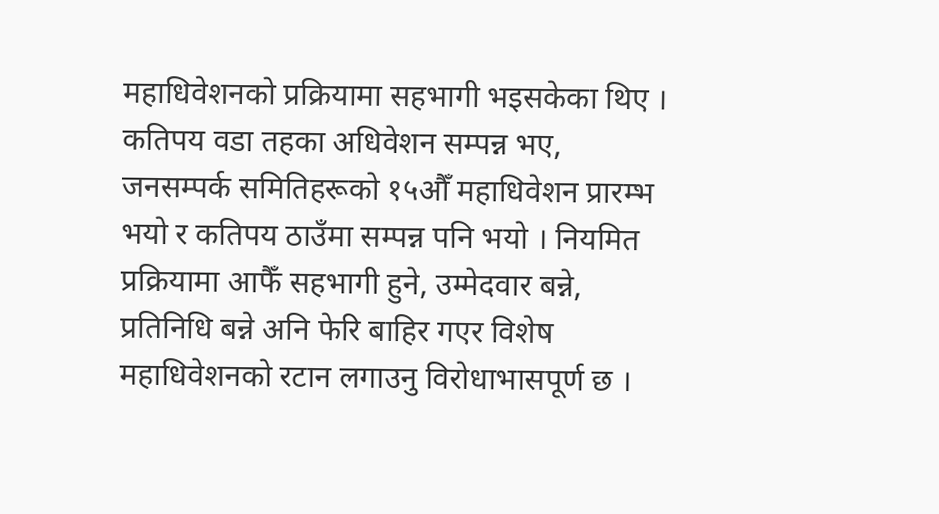महाधिवेशनको प्रक्रियामा सहभागी भइसकेका थिए । कतिपय वडा तहका अधिवेशन सम्पन्न भए, जनसम्पर्क समितिहरूको १५औँ महाधिवेशन प्रारम्भ भयो र कतिपय ठाउँमा सम्पन्न पनि भयो । नियमित प्रक्रियामा आफैँ सहभागी हुने, उम्मेदवार बन्ने, प्रतिनिधि बन्ने अनि फेरि बाहिर गएर विशेष महाधिवेशनको रटान लगाउनु विरोधाभासपूर्ण छ ।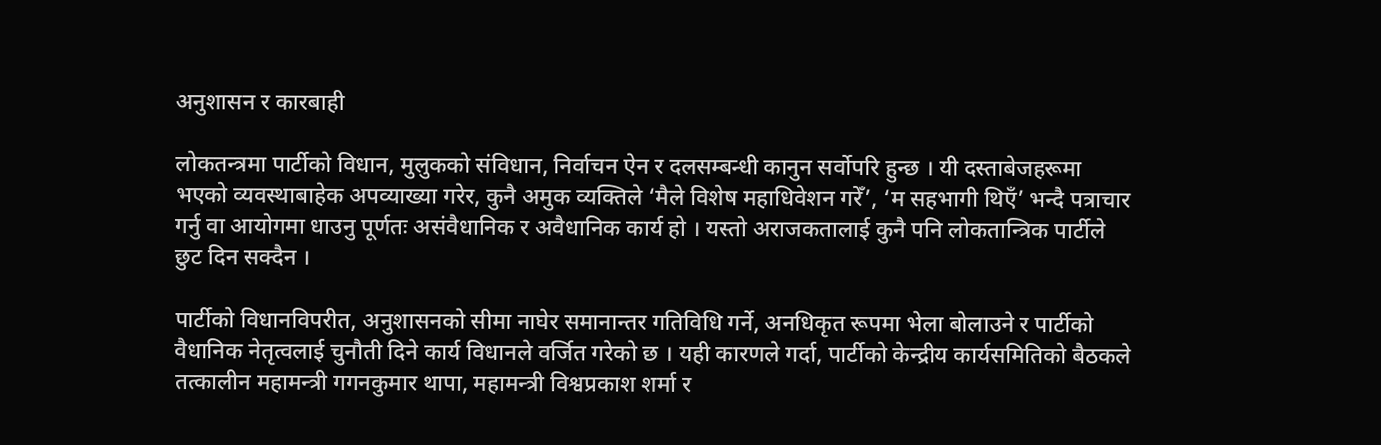अनुशासन र कारबाही

लोकतन्त्रमा पार्टीको विधान, मुलुकको संविधान, निर्वाचन ऐन र दलसम्बन्धी कानुन सर्वोपरि हुन्छ । यी दस्ताबेजहरूमा भएको व्यवस्थाबाहेक अपव्याख्या गरेर, कुनै अमुक व्यक्तिले ‘मैले विशेष महाधिवेशन गरेँ’, ‘म सहभागी थिएँ’ भन्दै पत्राचार गर्नु वा आयोगमा धाउनु पूर्णतः असंवैधानिक र अवैधानिक कार्य हो । यस्तो अराजकतालाई कुनै पनि लोकतान्त्रिक पार्टीले छुट दिन सक्दैन ।

पार्टीको विधानविपरीत, अनुशासनको सीमा नाघेर समानान्तर गतिविधि गर्ने, अनधिकृत रूपमा भेला बोलाउने र पार्टीको वैधानिक नेतृत्वलाई चुनौती दिने कार्य विधानले वर्जित गरेको छ । यही कारणले गर्दा, पार्टीको केन्द्रीय कार्यसमितिको बैठकले तत्कालीन महामन्त्री गगनकुमार थापा, महामन्त्री विश्वप्रकाश शर्मा र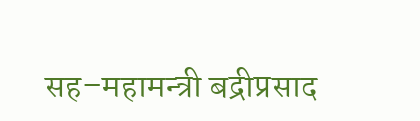सह–महामन्त्री बद्रीप्रसाद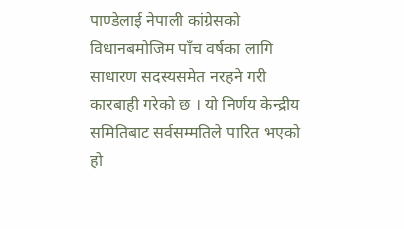पाण्डेलाई नेपाली कांग्रेसको विधानबमोजिम पाँच वर्षका लागि साधारण सदस्यसमेत नरहने गरी कारबाही गरेको छ । यो निर्णय केन्द्रीय समितिबाट सर्वसम्मतिले पारित भएको हो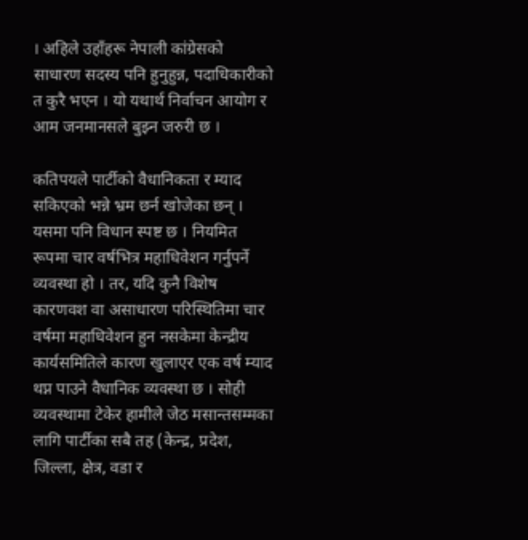। अहिले उहाँहरू नेपाली कांग्रेसको साधारण सदस्य पनि हुनुहुन्न, पदाधिकारीको त कुरै भएन । यो यथार्थ निर्वाचन आयोग र आम जनमानसले बुझ्न जरुरी छ ।

कतिपयले पार्टीको वैधानिकता र म्याद सकिएको भन्ने भ्रम छर्न खोजेका छन् । यसमा पनि विधान स्पष्ट छ । नियमित रूपमा चार वर्षभित्र महाधिवेशन गर्नुपर्ने व्यवस्था हो । तर, यदि कुनै विशेष कारणवश वा असाधारण परिस्थितिमा चार वर्षमा महाधिवेशन हुन नसकेमा केन्द्रीय कार्यसमितिले कारण खुलाएर एक वर्ष म्याद थप्न पाउने वैधानिक व्यवस्था छ । सोही व्यवस्थामा टेकेर हामीले जेठ मसान्तसम्मका लागि पार्टीका सबै तह (केन्द्र, प्रदेश, जिल्ला, क्षेत्र, वडा र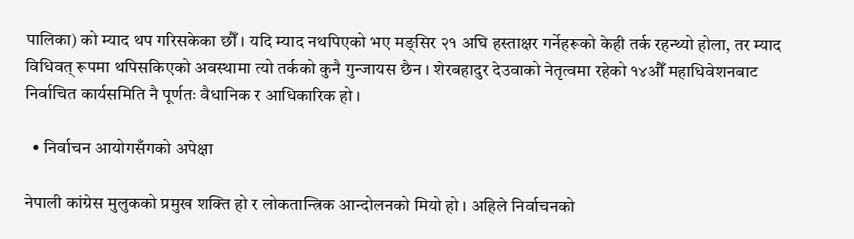पालिका) को म्याद थप गरिसकेका छौँ । यदि म्याद नथपिएको भए मङ्सिर २१ अघि हस्ताक्षर गर्नेहरूको केही तर्क रहन्थ्यो होला, तर म्याद विधिवत् रूपमा थपिसकिएको अवस्थामा त्यो तर्कको कुनै गुन्जायस छैन । शेरबहादुर देउवाको नेतृत्वमा रहेको १४औँ महाधिवेशनबाट निर्वाचित कार्यसमिति नै पूर्णतः वैधानिक र आधिकारिक हो ।

  • निर्वाचन आयोगसँगको अपेक्षा

नेपाली कांग्रेस मुलुकको प्रमुख शक्ति हो र लोकतान्त्रिक आन्दोलनको मियो हो । अहिले निर्वाचनको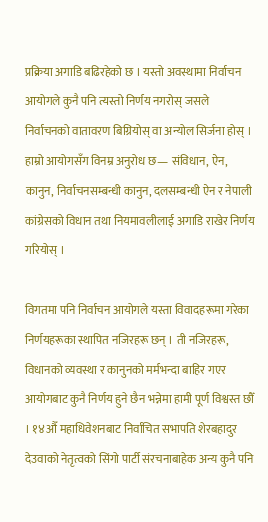प्रक्रिया अगाडि बढिरहेको छ । यस्तो अवस्थामा निर्वाचन आयोगले कुनै पनि त्यस्तो निर्णय नगरोस् जसले निर्वाचनको वातावरण बिग्रियोस् वा अन्योल सिर्जना होस् । हाम्रो आयोगसँग विनम्र अनुरोध छ— संविधान, ऐन, कानुन, निर्वाचनसम्बन्धी कानुन, दलसम्बन्धी ऐन र नेपाली कांग्रेसको विधान तथा नियमावलीलाई अगाडि राखेर निर्णय गरियोस् ।

विगतमा पनि निर्वाचन आयोगले यस्ता विवादहरूमा गरेका निर्णयहरूका स्थापित नजिरहरू छन् । ती नजिरहरू, विधानको व्यवस्था र कानुनको मर्मभन्दा बाहिर गएर आयोगबाट कुनै निर्णय हुने छैन भन्नेमा हामी पूर्ण विश्वस्त छौँ । १४औँ महाधिवेशनबाट निर्वाचित सभापति शेरबहादुर देउवाको नेतृत्वको सिंगो पार्टी संरचनाबाहेक अन्य कुनै पनि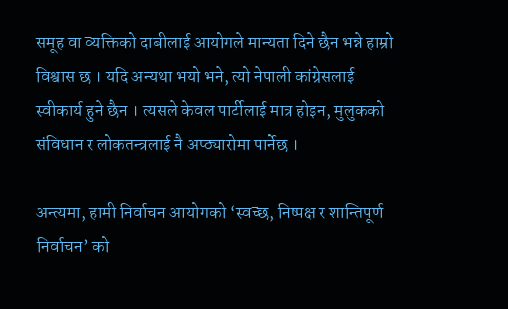समूह वा व्यक्तिको दाबीलाई आयोगले मान्यता दिने छैन भन्ने हाम्रो विश्वास छ । यदि अन्यथा भयो भने, त्यो नेपाली कांग्रेसलाई स्वीकार्य हुने छैन । त्यसले केवल पार्टीलाई मात्र होइन, मुलुकको संविधान र लोकतन्त्रलाई नै अप्ठ्यारोमा पार्नेछ ।

अन्त्यमा, हामी निर्वाचन आयोगको ‘स्वच्छ, निष्पक्ष र शान्तिपूर्ण निर्वाचन’ को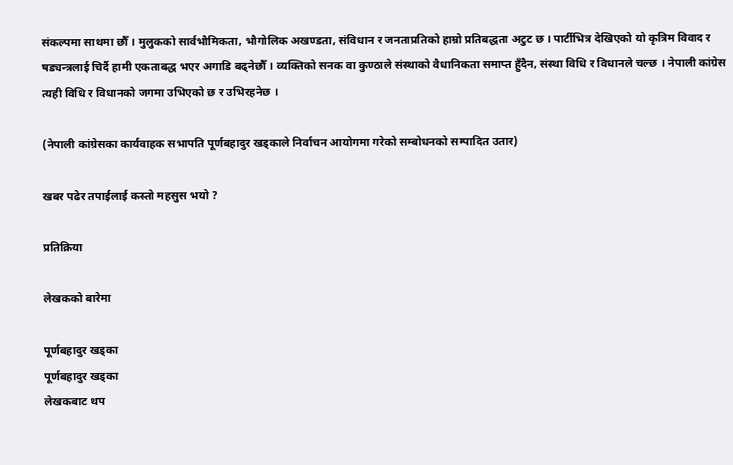संकल्पमा साथमा छौँ । मुलुकको सार्वभौमिकता, भौगोलिक अखण्डता, संविधान र जनताप्रतिको हाम्रो प्रतिबद्धता अटुट छ । पार्टीभित्र देखिएको यो कृत्रिम विवाद र षड्यन्त्रलाई चिर्दै हामी एकताबद्ध भएर अगाडि बढ्नेछौँ । व्यक्तिको सनक वा कुण्ठाले संस्थाको वैधानिकता समाप्त हुँदैन, संस्था विधि र विधानले चल्छ । नेपाली कांग्रेस त्यही विधि र विधानको जगमा उभिएको छ र उभिरहनेछ ।

(नेपाली कांग्रेसका कार्यवाहक सभापति पूर्णबहादुर खड्काले निर्वाचन आयोगमा गरेको सम्बोधनको सम्पादित उतार)

खबर पढेर तपाईलाई कस्तो महसुस भयो ?

प्रतिक्रिया

लेखकको बारेमा

पूर्णबहादुर खड्का
पूर्णबहादुर खड्का
लेखकबाट थप